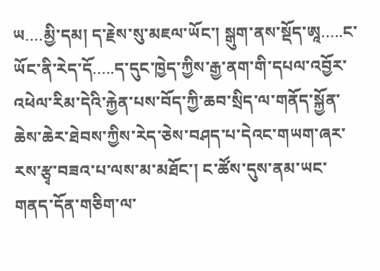ཡ….མྱི་དམ། ད་རྗེས་སུ་མཇལ་ཡོང་། སྒུག་ནས་སྡོད་ཨཱ…..ང་ཡོང་ནི་རེད་དོ…..ད་དུང་ཁྱེད་ཀྱིས་རྒྱ་ནག་གི་དཔལ་འབྱོར་འཕེལ་རིམ་དེའི་རྐྱེན་པས་བོད་ཀྱི་ཆབ་སྲིད་ལ་གནོད་སྐྱོན་ཆེས་ཆེར་ཐེབས་ཀྱིས་རེད་ཅེས་བཤད་པ་དེའང་གཡག་ཞར་རས་རྩྭ་བཟའ་པ་ལས་མ་མཐོང་། ང་ཚོས་དུས་ནམ་ཡང་གནད་དོན་གཅིག་ལ་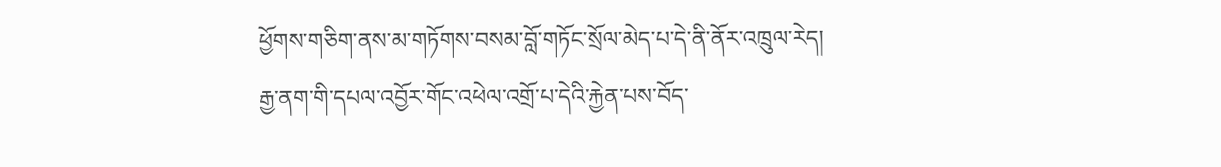ཕྱོགས་གཅིག་ནས་མ་གཏོགས་བསམ་བློ་གཏོང་སྲོལ་མེད་པ་དེ་ནི་ནོར་འཁྲུལ་རེད། རྒྱ་ནག་གི་དཔལ་འབྱོར་གོང་འཕེལ་འགྲོ་པ་དེའི་རྐྱེན་པས་བོད་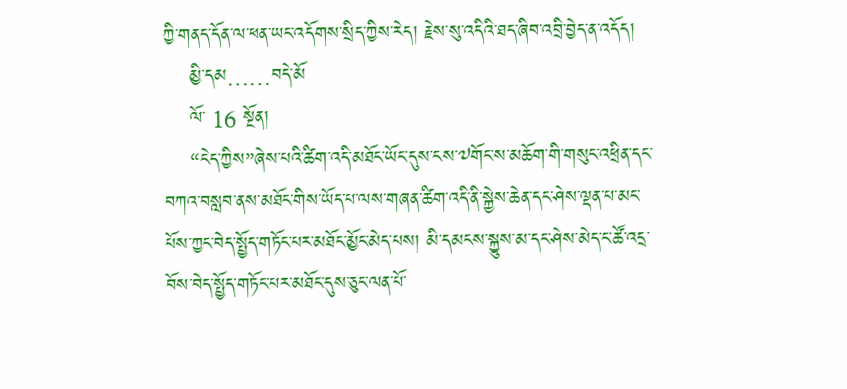ཀྱི་གནད་དོན་ལ་ཕན་ཡང་འདོགས་སྲིད་ཀྱིས་རེད། རྗེས་སུ་འདིའི་ཐད་ཞིབ་འབྲི་བྱེད་ན་འདོད།
    མྱི་དམ……བདེ་མོ
    ལོ་ 16 སྔོན།
    “ངེད་ཀྱིས”ཞེས་པའི་ཚིག་འདི་མཐོང་ཡོང་དུས་ངས་༧གོང་ས་མཆོག་གི་གསུང་འཕྲིན་དང་བཀའ་བསླབ་ནས་མཐོང་གིས་ཡོད་པ་ལས་གཞན་ཚིག་འདི་ནི་སྐྱེས་ཆེན་དང་ཤེས་ལྡན་པ་མང་པོས་ཀྱང་བེད་སྤྱོད་གཏོང་པར་མཐོང་མྱོང་མེད་པས། མི་དམངས་སྐྱུས་མ་དང་ཤེས་མེད་ང་ཚོ་འདྲ་བོས་བེད་སྤྱོད་གཏོང་པར་མཐོང་དུས་ཅུང་ལན་པོ་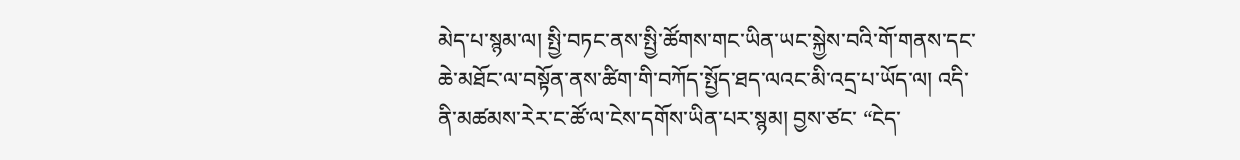མེད་པ་སྙམ་ལ། སྤྱི་བཏང་ནས་སྤྱི་ཚོགས་གང་ཡིན་ཡང་སྐྱེས་བའི་གོ་གནས་དང་ཆེ་མཐོང་ལ་བསྟོན་ནས་ཚིག་གི་བཀོད་སྤྱོད་ཐད་ལའང་མི་འདྲ་པ་ཡོད་ལ། འདི་ནི་མཚམས་རེར་ང་ཚོ་ལ་ངེས་དགོས་ཡིན་པར་སྙམ། བྱས་ཙང་ “ངེད་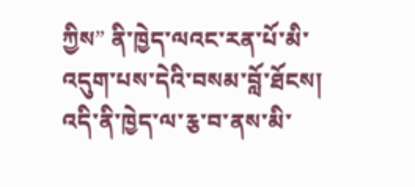ཀྱིས” ནི་ཁྱེད་ལའང་རན་པོ་མི་འདུག་པས་དེའི་བསམ་བློ་ཐོངས། འདི་ནི་ཁྱེད་ལ་རྕ་བ་ནས་མི་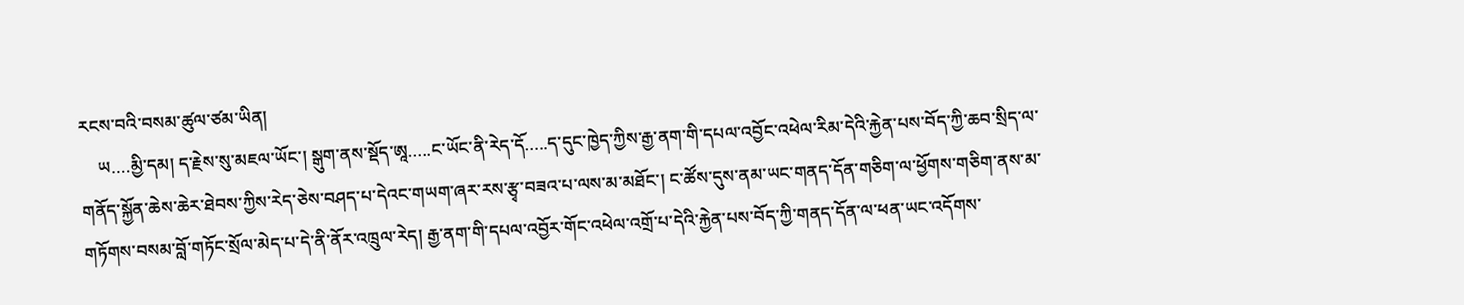རངས་བའི་བསམ་ཚུལ་ཙམ་ཡིན།
    ཡ….མྱི་དམ། ད་རྗེས་སུ་མཇལ་ཡོང་། སྒུག་ནས་སྡོད་ཨཱ…..ང་ཡོང་ནི་རེད་དོ…..ད་དུང་ཁྱེད་ཀྱིས་རྒྱ་ནག་གི་དཔལ་འབྱོང་འཕེལ་རིམ་དེའི་རྐྱེན་པས་བོད་ཀྱི་ཆབ་སྲིད་ལ་གནོད་སྐྱོན་ཆེས་ཆེར་ཐེབས་ཀྱིས་རེད་ཅེས་བཤད་པ་དེའང་གཡག་ཞར་རས་རྩྭ་བཟའ་པ་ལས་མ་མཐོང་། ང་ཚོས་དུས་ནམ་ཡང་གནད་དོན་གཅིག་ལ་ཕྱོགས་གཅིག་ནས་མ་གཏོགས་བསམ་བློ་གཏོང་སྲོལ་མེད་པ་དེ་ནི་ནོར་འཁྲུལ་རེད། རྒྱ་ནག་གི་དཔལ་འབྱོར་གོང་འཕེལ་འགྲོ་པ་དེའི་རྐྱེན་པས་བོད་ཀྱི་གནད་དོན་ལ་ཕན་ཡང་འདོགས་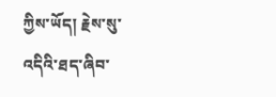ཀྱིས་ཡོད། རྗེས་སུ་འདིའི་ཐད་ཞིབ་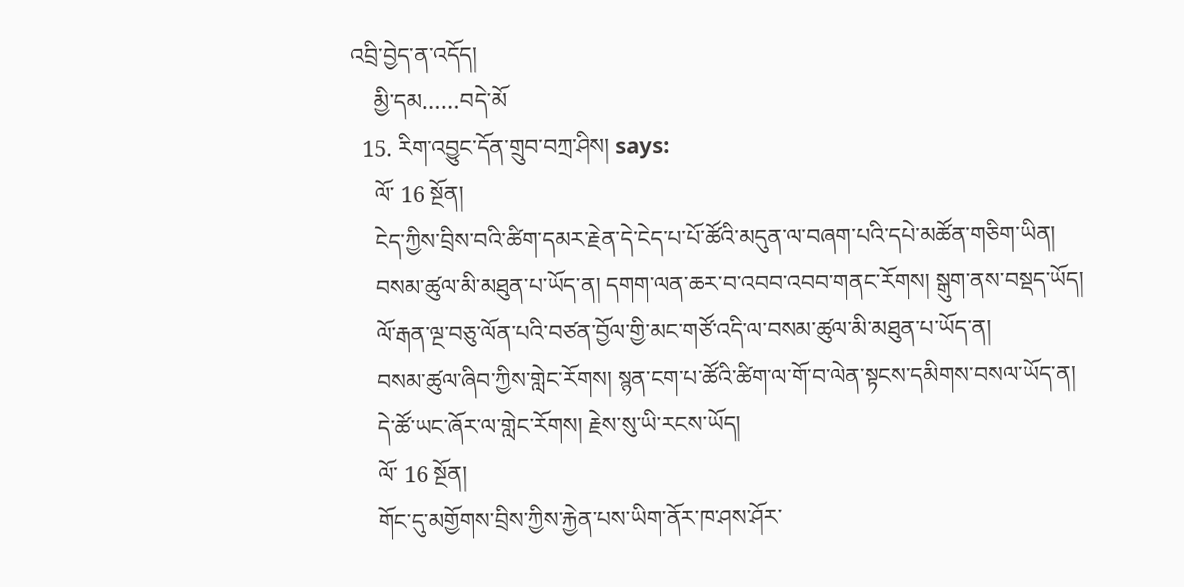འབྲི་བྱེད་ན་འདོད།
    མྱི་དམ……བདེ་མོ
  15. རིག་འབྱུང་དོན་གྲུབ་བཀྲ་ཤིས། says:
    ལོ་ 16 སྔོན།
    ངེད་ཀྱིས་བྲིས་བའི་ཚིག་དམར་རྗེན་དེ་ངེད་པ་པོ་ཚོའི་མདུན་ལ་བཞག་པའི་དཔེ་མཚོན་གཅིག་ཡིན།
    བསམ་ཚུལ་མི་མཐུན་པ་ཡོད་ན། དགག་ལན་ཆར་བ་འབབ་འབབ་གནང་རོགས། སྒུག་ནས་བསྡད་ཡོད།
    ལོ་རྒན་ལྔ་བཅུ་ལོན་པའི་བཙན་བྱོལ་གྱི་མང་གཙོ་འདི་ལ་བསམ་ཚུལ་མི་མཐུན་པ་ཡོད་ན།
    བསམ་ཚུལ་ཞིབ་ཀྱིས་གླེང་རོགས། སྙན་ངག་པ་ཚོའི་ཚིག་ལ་གོ་བ་ལེན་སྟངས་དམིགས་བསལ་ཡོད་ན།
    དེ་ཚོ་ཡང་ཞོར་ལ་གླེང་རོགས། རྗེས་སུ་ཡི་རངས་ཡོད།
    ལོ་ 16 སྔོན།
    གོང་དུ་མགྱོགས་བྲིས་ཀྱིས་རྐྱེན་པས་ཡིག་ནོར་ཁ་ཤས་ཤོར་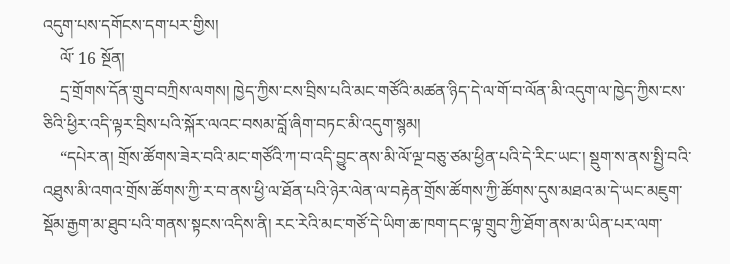འདུག་པས་དགོངས་དག་པར་གྱིས།
    ལོ་ 16 སྔོན།
    དྲ་གྲོགས་དོན་གྲུབ་བཀྲིས་ལགས། ཁྱེད་ཀྱིས་ངས་བྲིས་པའི་མང་གཙོའི་མཚན་ཉིད་དེ་ལ་གོ་བ་ལོན་མི་འདུག་ལ་ཁྱེད་ཀྱིས་ངས་ཅིའི་ཕྱིར་འདི་ལྟར་བྲིས་པའི་སྐོར་ལའང་བསམ་བློ་ཞིག་བཏང་མི་འདུག་སྙམ།
    “དཔེར་ན། གྲོས་ཚོགས་ཟེར་བའི་མང་གཙོའི་ཀ་བ་འདི་བྱུང་ནས་མི་ལོ་ལྔ་བཅུ་ཙམ་ཕྱིན་པའི་དེ་རིང་ཡང་། སྡུག་ས་ནས་སྤྱི་བའི་འཐུས་མི་འགའ་གྲོས་ཚོགས་ཀྱི་ར་བ་ནས་ཕྱི་ལ་ཐོན་པའི་ཉེར་ལེན་ལ་བརྟེན་གྲོས་ཚོགས་ཀྱི་ཚོགས་དུས་མཐའ་མ་དེ་ཡང་མཇུག་སྡོམ་རྒྱག་མ་ཐུབ་པའི་གནས་སྟངས་འདིས་ནི། རང་རེའི་མང་གཙོ་དེ་ཡིག་ཆ་ཁག་དང་ལྟ་གྲུབ་ཀྱི་ཐོག་ནས་མ་ཡིན་པར་ལག་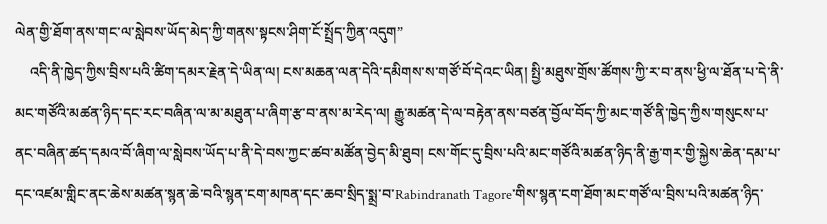ལེན་གྱི་ཐོག་ནས་གང་ལ་སླེབས་ཡོད་མེད་ཀྱི་གནས་སྟངས་ཤིག་ངོ་སྤྲོད་ཀྱིན་འདུག”
    འདི་ནི་ཁྱེད་ཀྱིས་བྲིས་པའི་ཚིག་དམར་རྗེན་དེ་ཡིན་ལ། ངས་མཆན་ལན་དེའི་དམིགས་ས་གཙོ་བོ་དེའང་ཡིན། སྤྱི་མཐུས་གྲོས་ཚོགས་ཀྱི་ར་བ་ནས་ཕྱི་ལ་ཐོན་པ་དེ་ནི་མང་གཙོའི་མཚན་ཉིད་དང་རང་བཞིན་ལ་མ་མཐུན་པ་ཞིག་རྩ་བ་ནས་མ་རེད་ལ། རྒྱུ་མཚན་དེ་ལ་བརྟེན་ནས་བཙན་བྱོལ་བོད་ཀྱི་མང་གཙོ་ནི་ཁྱེད་ཀྱིས་གསུངས་པ་ནང་བཞིན་ཚད་དམའ་བོ་ཞིག་ལ་སླེབས་ཡོད་པ་ནི་དེ་བས་ཀྱང་ཚབ་མཚོན་བྱེད་མི་ཐུབ། ངས་གོང་དུ་བྲིས་པའི་མང་གཙོའི་མཚན་ཉིད་ནི་རྒྱ་གར་གྱི་སྐྱེས་ཆེན་དམ་པ་དང་འཛམ་གླིང་ནང་ཆེས་མཚན་སྙན་ཆེ་བའི་སྙན་ངག་མཁན་དང་ཆབ་སྲིད་སྨྲ་བ་Rabindranath Tagore་གིས་སྙན་ངག་ཐོག་མང་གཙོ་ལ་བྲིས་པའི་མཚན་ཉིད་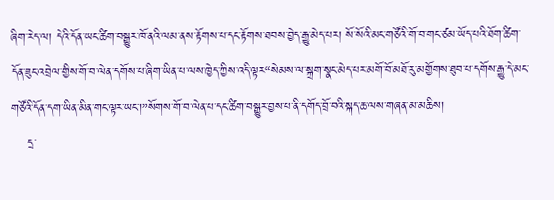ཞིག་རེད་ལ། དེའི་དོན་ཡང་ཚིག་བསྒྱུར་ཁོ་ནའི་ལམ་ནས་རྟོགས་པ་དང་རྟོགས་ཐབས་བྱེད་རྒྱུ་མེད་པར། སོ་སོའི་མང་གཙོའི་གོ་བ་གང་ཙམ་ཡོད་པའི་ཐོག་ཚིག་དོན་ཟུང་འབྲེལ་གྱིས་གོ་བ་ལེན་དགོས་པ་ཞིག་ཡིན་པ་ལས་ཁྱེད་ཀྱིས་འདི་ལྟར“སེམས་ལ་སྐྲག་སྣང་མེད་པར་མགོ་བོ་མཐོ་རུ་མགྱོགས་ཐུབ་པ་དགོས་རྒྱུ་དེ་མང་གཙོའི་དོན་དག་ཡིན་མིན་གང་ལྟར་ཡང་།”སོགས་གོ་བ་ལེན་པ་དང་ཚིག་བསྒྱུར་བྱས་པ་ནི་དགོད་བྲོ་བའི་སྐད་ཆ་ལས་གཞན་མ་མཆིས།
    དྲ་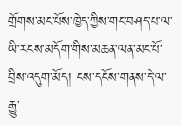གྲོགས་མང་པོས་ཁྱེད་ཀྱིས་གང་བཤད་པ་ལ་ཡི་རངས་མདོག་གིས་མཆན་ལན་མང་པོ་བྲིས་འདུག་མོད། ངས་དངོས་གནས་དེ་ལ་རྒྱུ་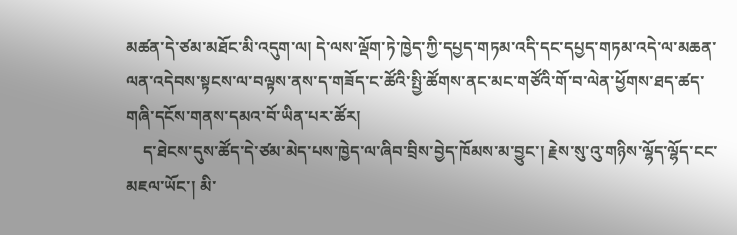མཚན་དེ་ཙམ་མཐོང་མི་འདུག་ལ། དེ་ལས་ལྡོག་ཏེ་ཁྱེད་ཀྱི་དཔྱད་གཏམ་འདི་དང་དཔྱད་གཏམ་འདེ་ལ་མཆན་ལན་འདེབས་སྟངས་ལ་བལྟས་ནས་ད་གཟོད་ང་ཚོའི་སྤྱི་ཚོགས་ནང་མང་གཙོའི་གོ་བ་ལེན་ཕྱོགས་ཐད་ཚད་གཞི་དངོས་གནས་དམའ་བོ་ཡིན་པར་ཚོར།
    ད་ཐེངས་དུས་ཚོད་དེ་ཙམ་མེད་པས་ཁྱེད་ལ་ཞིབ་བྲིས་བྱེད་ཁོམས་མ་བྱུང་། རྗེས་སུ་འུ་གཉིས་ལྷོད་ལྷོད་ངང་མཇལ་ཡོང་། མི་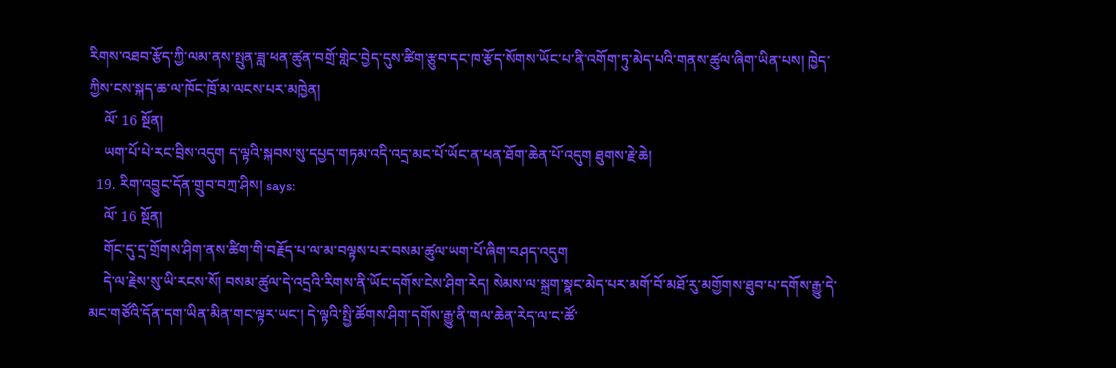རིགས་འཐབ་རྩོད་ཀྱི་ལམ་ནས་སྤུན་ཟླ་ཕན་ཚུན་བགྲོ་གླེང་བྱེད་དུས་ཚིག་རྩུབ་དང་ཁ་རྩོད་སོགས་ཡོང་པ་ནི་འགོག་ཏུ་མེད་པའི་གནས་ཚུལ་ཞིག་ཡིན་པས། ཁྱེད་ཀྱིས་ངས་སྐད་ཆ་ལ་ཁོང་ཁྲོ་མ་ལངས་པར་མཁྱེན།
    ལོ་ 16 སྔོན།
    ཡག་པོ་པེ་རང་བྲིས་འདུག ད་ལྟའི་སྐབས་སུ་དཔྱད་གཏམ་འདི་འདྲ་མང་པོ་ཡོང་ན་ཕན་ཐོག་ཆེན་པོ་འདུག ཐུགས་རྗེ་ཆེ།
  19. རིག་འབྱུང་དོན་གྲུབ་བཀྲ་ཤིས། says:
    ལོ་ 16 སྔོན།
    གོང་དུ་དྲ་གྲོགས་ཤིག་ནས་ཚིག་གི་བརྗོད་པ་ལ་མ་བལྟས་པར་བསམ་ཚུལ་ཡག་པོ་ཞིག་བཤད་འདུག
    དེ་ལ་རྗེས་སུ་ཡི་རངས་སོ། བསམ་ཚུལ་དེ་འདྲའི་རིགས་ནི་ཡོང་དགོས་ངེས་ཤིག་རེད། སེམས་ལ་སྐྲག་སྣང་མེད་པར་མགོ་བོ་མཐོ་རུ་མགྱོགས་ཐུབ་པ་དགོས་རྒྱུ་དེ་མང་གཙོའི་དོན་དག་ཡིན་མིན་གང་ལྟར་ཡང་། དེ་ལྟའི་སྤྱི་ཚོགས་ཤིག་དགོས་རྒྱུ་ནི་གལ་ཆེན་རེད་ལ་ང་ཚོ་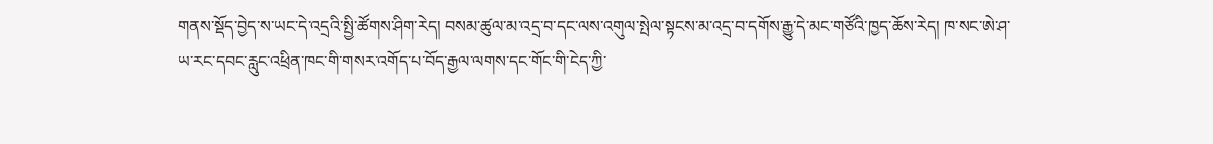གནས་སྡོད་བྱེད་ས་ཡང་དེ་འདྲའི་སྤྱི་ཚོགས་ཤིག་རེད། བསམ་ཚུལ་མ་འདྲ་བ་དང་ལས་འགུལ་སྤེལ་སྟངས་མ་འདྲ་བ་དགོས་རྒྱུ་དེ་མང་གཙོའི་ཁྱད་ཆོས་རེད། ཁ་སང་ཨེ་ཤ་ཡ་རང་དབང་རླུང་འཕྲིན་ཁང་གི་གསར་འགོད་པ་བོད་རྒྱལ་ལགས་དང་གོང་གི་ངེད་ཀྱི་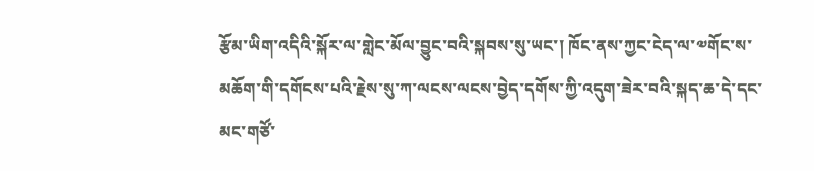རྩོམ་ཡིག་འདིའི་སྐོར་ལ་གླེང་མོལ་བྱུང་བའི་སྐབས་སུ་ཡང་། ཁོང་ནས་ཀྱང་ངེད་ལ་༧གོང་ས་མཆོག་གི་དགོངས་པའི་རྗེས་སུ་ཀ་ལངས་ལངས་བྱེད་དགོས་ཀྱི་འདུག་ཟེར་བའི་སྐད་ཆ་དེ་དང་མང་གཙོ་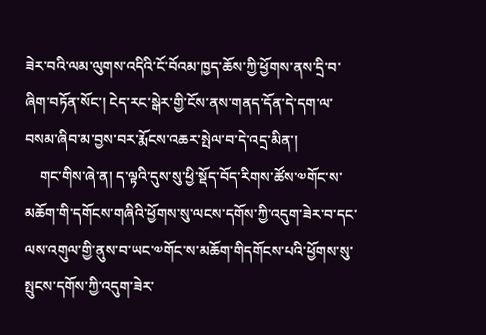ཟེར་བའི་ལམ་ལུགས་འདིའི་ངོ་བོའམ་ཁྱད་ཆོས་ཀྱི་ཕྱོགས་ནས་དྲི་བ་ཞིག་བཏོན་སོང་། ངེད་རང་སྒེར་གྱི་ངོས་ནས་གནད་དོན་དེ་དག་ལ་བསམ་ཞིབ་མ་བྱས་བར་རྨོངས་འཆར་སྤེལ་བ་དེ་འདྲ་མིན་།
    གང་གིས་ཞེ་ན། ད་ལྟའི་དུས་སུ་ཕྱི་སྡོད་བོད་རིགས་ཚོས་༧གོང་ས་མཆོག་གི་དགོངས་གཞིའི་ཕྱོགས་སུ་ལངས་དགོས་ཀྱི་འདུག་ཟེར་བ་དང་ལས་འགུལ་གྱི་ནུས་བ་ཡང་༧གོང་ས་མཆོག་གིདགོངས་པའི་ཕྱོགས་སུ་སྤུངས་དགོས་ཀྱི་འདུག་ཟེར་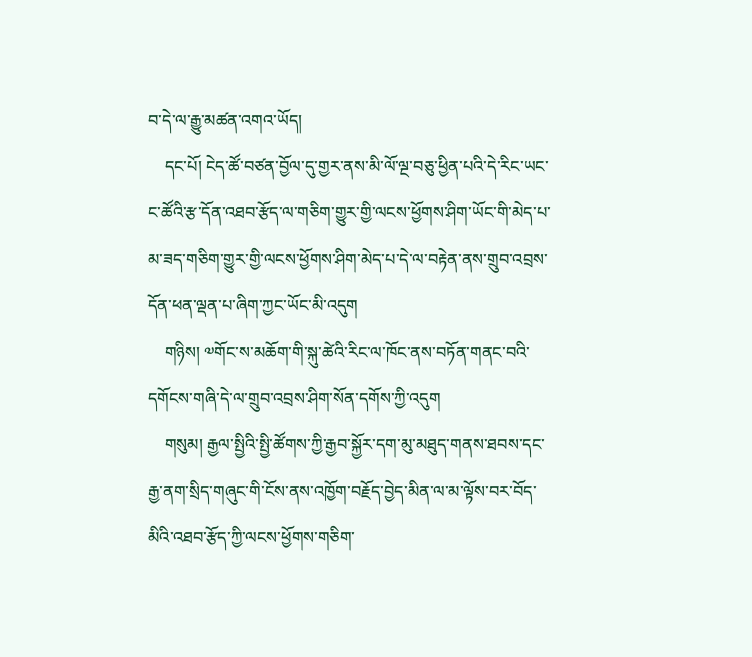བ་དེ་ལ་རྒྱུ་མཚན་འགའ་ཡོད།
    དང་པོ། ངེད་ཚོ་བཙན་བྱོལ་དུ་གྱར་ནས་མི་ལོ་ལྔ་བཅུ་ཕྱིན་པའི་དེ་རིང་ཡང་ང་ཚོའི་རྩ་དོན་འཐབ་རྩོད་ལ་གཅིག་གྱུར་གྱི་ལངས་ཕྱོགས་ཤིག་ཡོང་གི་མེད་པ་མ་ཟད་གཅིག་གྱུར་གྱི་ལངས་ཕྱོགས་ཤིག་མེད་པ་དེ་ལ་བརྟེན་ནས་གྲུབ་འབྲས་དོན་ཕན་ལྡན་པ་ཞིག་ཀྱང་ཡོང་མི་འདུག
    གཉིས། ༧གོང་ས་མཆོག་གི་སྐུ་ཚེའི་རིང་ལ་ཁོང་ནས་བཏོན་གནང་བའི་དགོངས་གཞི་དེ་ལ་གྲུབ་འབྲས་ཤིག་སོན་དགོས་ཀྱི་འདུག
    གསུམ། རྒྱལ་སྤྱིའི་སྤྱི་ཚོགས་ཀྱི་རྒྱབ་སྐྱོར་དག་མུ་མཐུད་གནས་ཐབས་དང་རྒྱ་ནག་སྲིད་གཞུང་གི་ངོས་ནས་འཁྱོག་བརྗོད་བྱེད་མིན་ལ་མ་ལྟོས་བར་བོད་མིའི་འཐབ་རྩོད་ཀྱི་ལངས་ཕྱོགས་གཅིག་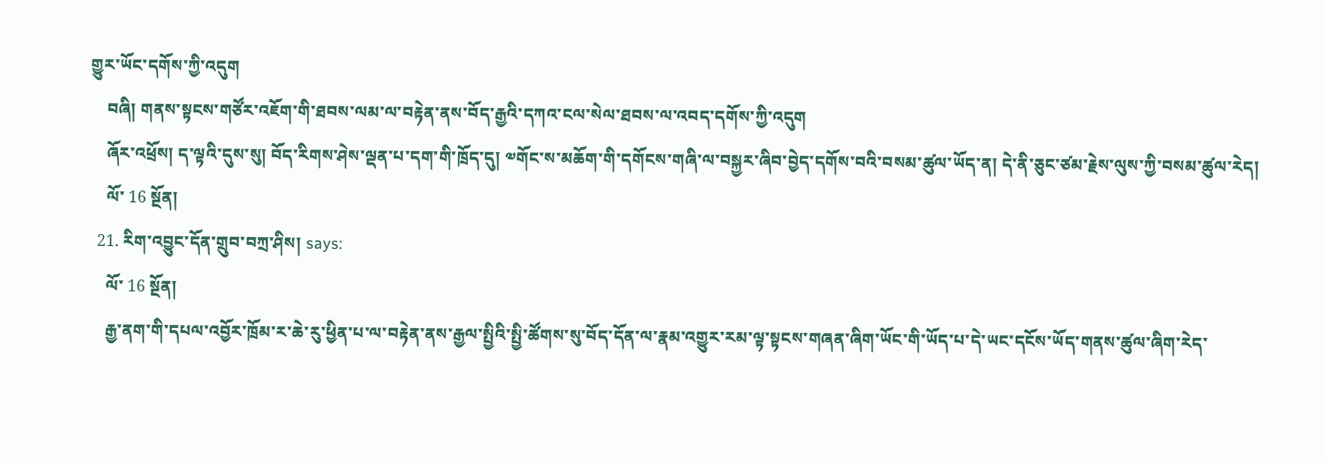གྱུར་ཡོང་དགོས་ཀྱི་འདུག
    བཞི། གནས་སྟངས་གཙོར་འཇོག་གི་ཐབས་ལམ་ལ་བརྟེན་ནས་བོད་རྒྱའི་དཀའ་ངལ་སེལ་ཐབས་ལ་འབད་དགོས་ཀྱི་འདུག
    ཞོར་འཕྲོས། ད་ལྟའི་དུས་སུ། བོད་རིགས་ཤེས་ལྡན་པ་དག་གི་ཁྲོད་དུ། ༧གོང་ས་མཆོག་གི་དགོངས་གཞི་ལ་བསྐྱར་ཞིབ་བྱེད་དགོས་བའི་བསམ་ཚུལ་ཡོད་ན། དེ་ནི་ཅུང་ཙམ་རྗེས་ལུས་ཀྱི་བསམ་ཚུལ་རེད།
    ལོ་ 16 སྔོན།
  21. རིག་འབྱུང་དོན་གྲུབ་བཀྲ་ཤིས། says:
    ལོ་ 16 སྔོན།
    རྒྱ་ནག་གི་དཔལ་འབྱོར་ཁྲོམ་ར་ཆེ་རུ་ཕྱིན་པ་ལ་བརྟེན་ནས་རྒྱལ་སྤྱིའི་སྤྱི་ཚོགས་སུ་བོད་དོན་ལ་རྣམ་འགྱུར་རམ་ལྟ་སྟངས་གཞན་ཞིག་ཡོང་གི་ཡོད་པ་དེ་ཡང་དངོས་ཡོད་གནས་ཚུལ་ཞིག་རེད་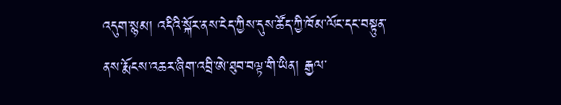འདུག་སྙམ། འདིའི་སྐོར་ནས་ངེད་ཀྱིས་དུས་ཚོད་ཀྱི་ཁོམ་ལོང་དང་བསྟུན་ནས་རྨོངས་འཆར་ཞིག་འབྲི་ཨེ་ཐུབ་བལྟ་གི་ཡིན། རྒྱལ་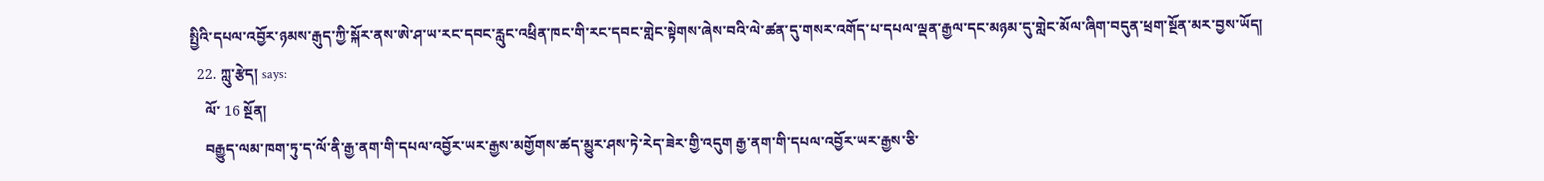སྤྱིའི་དཔལ་འབྱོར་ཉམས་རྒུད་ཀྱི་སྐོར་ནས་ཨེ་ཤ་ཡ་རང་དབང་རླུང་འཕྲིན་ཁང་གི་རང་དབང་གླེང་སྟེགས་ཞེས་བའི་ལེ་ཚན་དུ་གསར་འགོད་པ་དཔལ་ལྡན་རྒྱལ་དང་མཉམ་དུ་གླེང་མོལ་ཞིག་བདུན་ཕྲག་སྔོན་མར་བྱས་ཡོད།
  22. ཀླུ་རྩེད། says:
    ལོ་ 16 སྔོན།
    བརྒྱུད་ལམ་ཁག་ཏུ་ད་ལོ་ནི་རྒྱ་ནག་གི་དཔལ་འབྱོར་ཡར་རྒྱས་མགྱོགས་ཚད་མྱུར་ཤས་ཏེ་རེད་ཟེར་གྱི་འདུག རྒྱ་ནག་གི་དཔལ་འབྱོར་ཡར་རྒྱས་ཅི་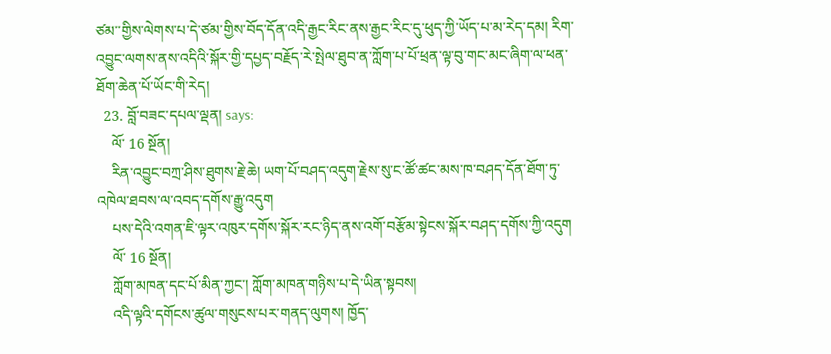ཙམ་་གྱིས་ལེགས་པ་དེ་ཙམ་གྱིས་བོད་དོན་འདི་རྒྱང་རིང་ནས་རྒྱང་རིང་དུ་ཕུད་ཀྱི་ཡོད་པ་མ་རེད་དམ། རིག་འབྱུང་ལགས་ནས་འདིའི་སྐོར་གྱི་དཔྱད་བརྗོད་རེ་སྤེལ་ཐུབ་ན་ཀློག་པ་པོ་ཕྲན་ལྟ་བུ་གང་མང་ཞིག་ལ་ཕན་ཐོག་ཆེན་པོ་ཡོང་གི་རེད།
  23. བློ་བཟང་དཔལ་ལྡན། says:
    ལོ་ 16 སྔོན།
    རིན་འབྱུང་བཀྲ་ཤིས་ཐུགས་རྗེ་ཆེ། ཡག་པོ་བཤད་འདུག་རྗེས་སུ་ང་ཚོ་ཚང་མས་ཁ་བཤད་དོན་ཐོག་ཏུ་འཁེལ་ཐབས་ལ་འབད་དགོས་རྒྱུ་འདུག
    པས་དེའི་འགན་ཇི་ལྟར་འཁུར་དགོས་སྐོར་རང་ཉིད་ནས་འགོ་བརྩོམ་སྟེངས་སྐོར་བཤད་དགོས་ཀྱི་འདུག
    ལོ་ 16 སྔོན།
    ཀློག་མཁན་དང་པོ་མིན་ཀྱང་། ཀློག་མཁན་གཉིས་པ་དེ་ཡིན་སྟབས།
    འདི་ལྟའི་དགོངས་ཚུལ་གསུངས་པར་གནད་ལུགས། ཁྱོད་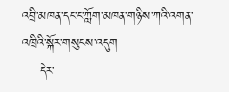འབྲི་མཁན་དང་ང་ཀློག་མཁན་གཉིས་ཀའི་འགན་འཁྲིའི་སྐོར་གསུངས་འདུག
    དེར་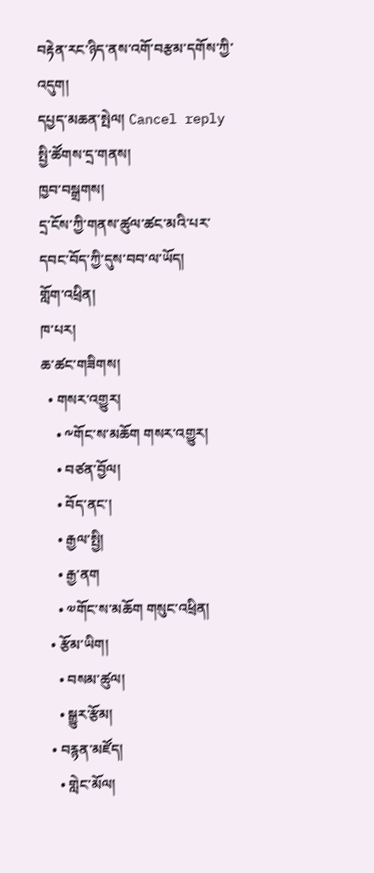བརྟེན་རང་ཉིད་ནས་འགོ་བརྩམ་དགོས་ཀྱི་འདུག།
དཔྱད་མཆན་སྤེལ། Cancel reply
སྤྱི་ཚོགས་དྲ་གནས།
ཁྱབ་བསྒྲགས།
དྲ་ངོས་ཀྱི་གནས་ཚུལ་ཚང་མའི་པར་དབང་བོད་ཀྱི་དུས་བབ་ལ་ཡོད།
གློག་འཕྲིན།
ཁ་པར།
ཆ་ཚང་གཟིགས།
  • གསར་འགྱུར།
    • ༸གོང་ས་མཆོག གསར་འགྱུར།
    • བཙན་བྱོལ།
    • བོད་ནང་།
    • རྒྱལ་སྤྱི།
    • རྒྱ་ནག
    • ༧གོང་ས་མཆོག གསུང་འཕྲིན།
  • རྩོམ་ཡིག།
    • བསམ་ཚུལ།
    • སྒྱུར་རྩོམ།
  • བརྙན་མཛོད།
    • གླེང་མོལ།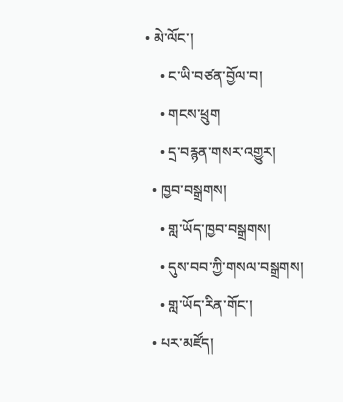• མེ་ལོང་།
    • ང་ཡི་བཙན་བྱོལ་བ།
    • གངས་ཕྲུག
    • དྲ་བརྙན་གསར་འགྱུར།
  • ཁྱབ་བསྒྲགས།
    • གླ་ཡོད་ཁྱབ་བསྒྲགས།
    • དུས་བབ་ཀྱི་གསལ་བསྒྲགས།
    • གླ་ཡོད་རིན་གོང་།
  • པར་མཛོད།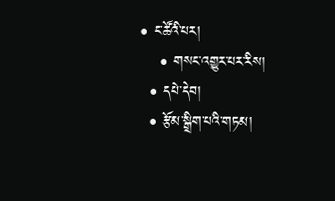• ང་ཚོའི་པར།
    • གསང་འགྱུར་པར་རིས།
  • དཔེ་དེབ།
  • རྩོམ་སྒྲིག་པའི་གཏམ།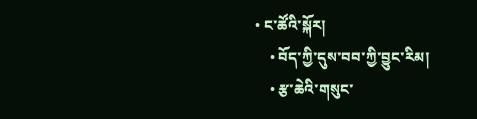• ང་ཚོའི་སྐོར།
    • བོད་ཀྱི་དུས་བབ་ཀྱི་བྱུང་རིམ།
    • རྩ་ཆེའི་གསུང་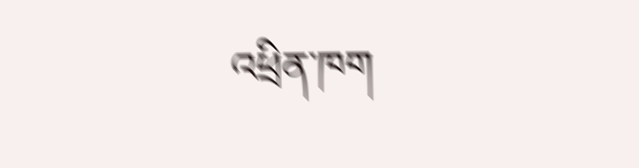འཕྲིན་ཁག